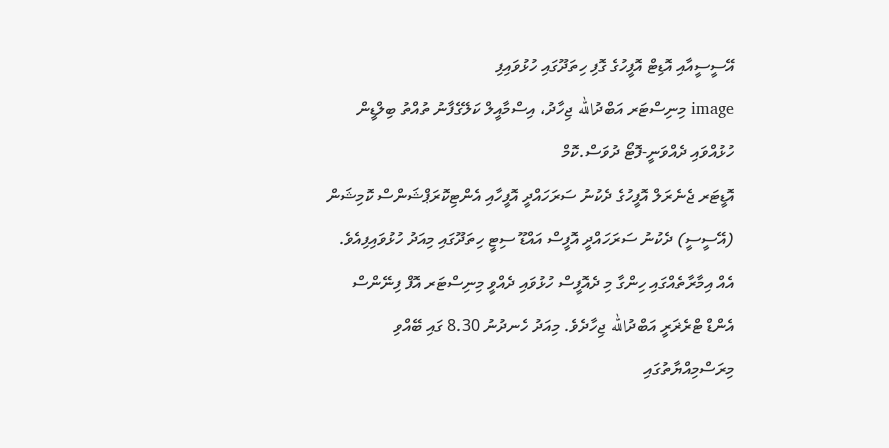އޭސީސީއާއި އޮޑިޓް އޮފީހުގެ ގޮފި ހިތަދޫގައި ހުޅުވައިފި
image މިނިސްޓަރ އަބްދުالله ޖިހާދު، އިސްމާއީލް ކަލޭގެފާނު ތުއްތު ބިލްޑީން ހުޅުއްވައި ދެއްވަނީ-ފޮޓޯ ދުވަސް.ކޮމް
އޮޑީޓަރ ޖެނެރަލް އޮފީހުގެ ދެކުނު ސަރަހައްދީ އޮފީހާއި އެންޓިކޮރަޕްޝަންސް ކޮމިޝަން (އޭސީސީ) ދެކުނު ސަރަހައްދީ އޮފީސް އައްޑޫ ސިޓީ ހިތަދޫގައި މިއަދު ހުޅުވައިފިއެވެ.
އެއް އިމާރާތެއްގައި ހިންގާ މި ދެއޮފީސް ހުޅުވައި ދެއްވީ މިނިސްޓަރ އޮފް ފިނޭންސް އެންޑް ޓްރެޜަރީ އަބްދުالله ޖިހާދެވެ. މިއަދު ހެނދުނު 8.30 ގައި ބޭއްވި މިރަސްމިއްޔާތުގައި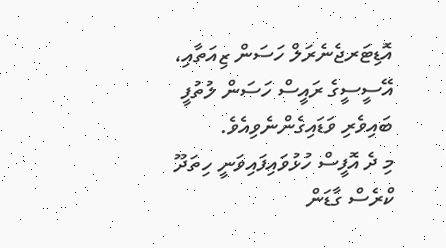އޮޑިޓަރޖެނެރަލް ހަސަން ޒިއަތާއި، އޭސީސީގެ ރައީސް ހަސަން ލުތުފީ ބައިވެރި ވަޑައިގެންނެވިއެވެ.
މި ދެ އޮފީސް ހުޅުވައިފައިވަނީ ހިތަދޫ ކްރެސް ގާޑަން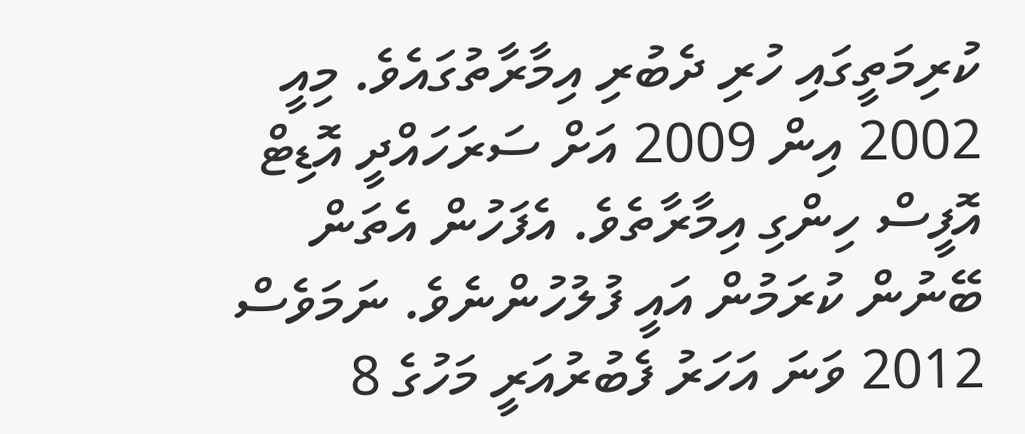ކުރިމަތީގައި ހުރި ދެބުރި އިމާރާތުގައެވެ. މިއީ 2002 އިން 2009 އަށް ސަރަހައްދީ އޮޑިޓް އޮފީސް ހިންގި އިމާރާތެވެ. އެފަހުން އެތަން ބޭނުން ކުރަމުން އައީ ފުލުހުންނެވެ. ނަމަވެސް 2012 ވަނަ އަހަރު ފެބުރުއަރީ މަހުގެ 8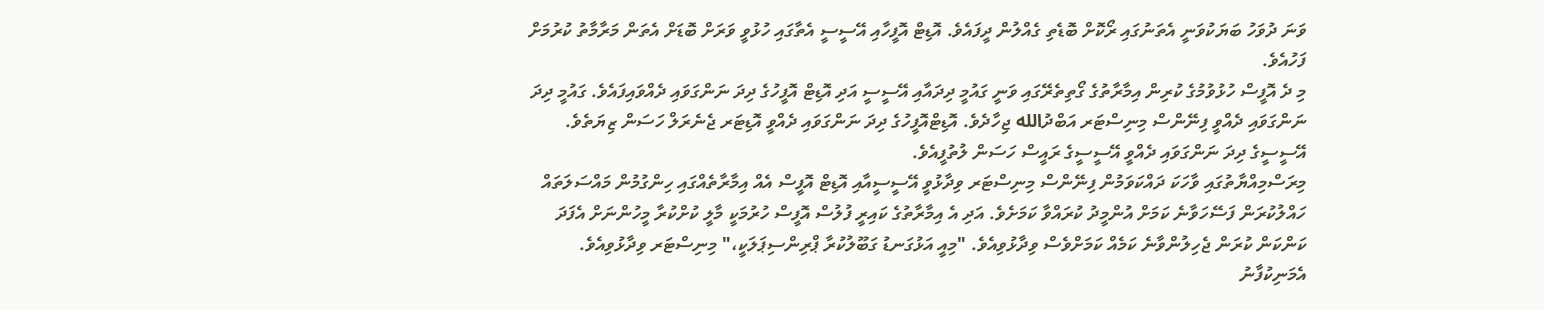ވަނަ ދުވަހު ބަޔަކުވަނީ އެތަނުގައި ރޯކޮށް ބޮޑެތި ގެއްލުން ދީފައެވެ. އޮޑިޓް އޮފީހާއި އޭސީސީ އެތާގައި ހުޅުވީ ވަރަށް ބޮޑަށް އެތަން މަރާމާތު ކުރުމަށް ފަހުއެވެ.
މި ދެ އޮފީސް ހުޅުވުމުގެ ކުރިން އިމާރާތުގެ ގޯތިތެރޭގައި ވަނީ ގައުމީ ދިދައާއި އޭސީސީ އަދި އޮޑިޓް އޮފީހުގެ ދިދަ ނަންގަވައި ދެއްވައިފައެވެ. ގައުމީ ދިދަ ނަންގަވައި ދެއްވީ ފިނޭންސް މިނިސްޓަރ އަބްދުالله ޖިހާދެވެ. އޮޑިޓްއޮފީހުގެ ދިދަ ނަންގަވައި ދެއްވީ އޮޑިޓަރ ޖެނެރަލް ހަސަން ޒިޔަތެވެ. އޭސީސީގެ ދިދަ ނަންގަވައި ދެއްވީ އޭސީސީގެ ރައީސް ހަސަން ލުތުފީއެވެ.
މިރަސްމިއްޔާތުގައި ވާހަކަ ދައްކަވަމުން ފިނޭންސް މިނިސްޓަރ ވިދާޅުވީ އޭސީސީއާއި އޮޑިޓް އޮފީސް އެއް އިމާރާތެއްގައި ހިންގުމުން މައްސަލަތައް ހައްލުކުރަން ފަސޭހަވާނެ ކަމަށް އުންމީދު ކުރައްވާ ކަމަށެވެ. އަދި އެ އިމާރާތުގެ ކައިރީ ފުލުސް އޮފީސް ހުރުމަކީ މާލީ ކުށްކުރާ މީހުންނަށް އެފަދަ ކަންކަން ކުރަން ޖެހިލުންވާނެ ކަމެއް ކަމަށްވެސް ވިދާޅުވިއެވެ. "މިއީ އަޅުގަނޑު ގަބޫލުކުރާ ޕްރިންސިޕަލަކީ،" މިނިސްޓަރ ވިދާޅުވިއެވެ.
އެމަނިކުފާނު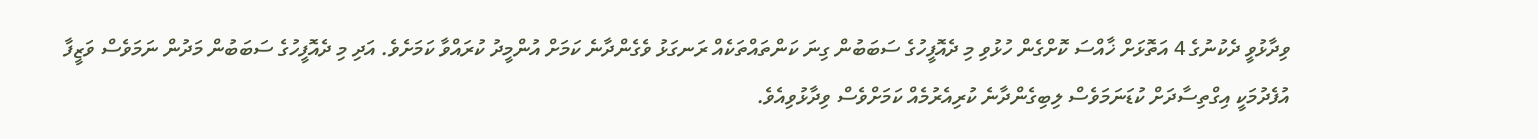ވިދާޅުވީ ދެކުނުގެ 4 އަތޮޅަށް ޚާއްސަ ކޮށްގެން ހުޅުވި މި ދެއޮފީހުގެ ސަބަބުން ގިނަ ކަންތައްތަކެއް ރަނގަޅު ވެގެންދާނެ ކަމަށް އުންމީދު ކުރައްވާ ކަމަށެވެ. އަދި މި ދެއޮފީހުގެ ސަބަބުން މަދުން ނަމަވެސް ވަޒީފާ އުފެދުމަކީ އިގްތިސާދަށް ކުޑަނަމަވެސް ލިބިގެންދާނެ ކުރިއެރުމެއް ކަމަށްވެސް ވިދާޅުވިއެވެ.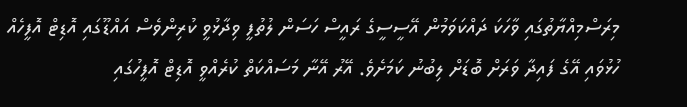މިރަސްމިއްޔާތުގައި ވާހަކަ ދައްކަވަމުން އޭސީސީގެ ރައީސް ހަސަން ލުތުފީ ވިދާޅުވީ ކުރިންވެސް އައްޑޫގައި އޮޑިޓް އޮފީހެއް ހުޅުވައި އޭގެ ފައިދާ ވަރަށް ބޮޑަށް ލިބުނު ކަމަށެވެ. އޭރު އޭނާ މަސައްކަތް ކުރެއްވީ އޮޑިޓް އޮފީހުގައި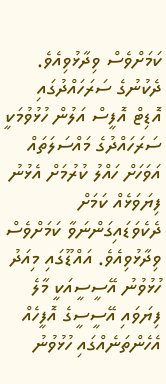ކަމަށްވެސް ވިދާޅުވިއެވެ. ދެކުނުގެ ސަރަހައްދުގައި އޮޑިޓް އޮފީސް އަލުން ހުޅުވުމަކީ ސަރަހައްދުގެ މައްސަލަތައް އަވަހަށް ހައްލު ކުރުމަށް އެޅުނު ފިޔަވަޅެއް ކަމަށް ދެކެވަޑައިގަންނަވާ ކަމަށްވެސް ވިދާޅުވިއެވެ. އައްޑޫގައި މިއަދު ހުޅުވުނު އޭސީސީއަކީ މާލެ ފިޔަވައި އޭސީސީގެ އޮފީހެއް އެހެންތަނެއްގައި ހުޅުވުނު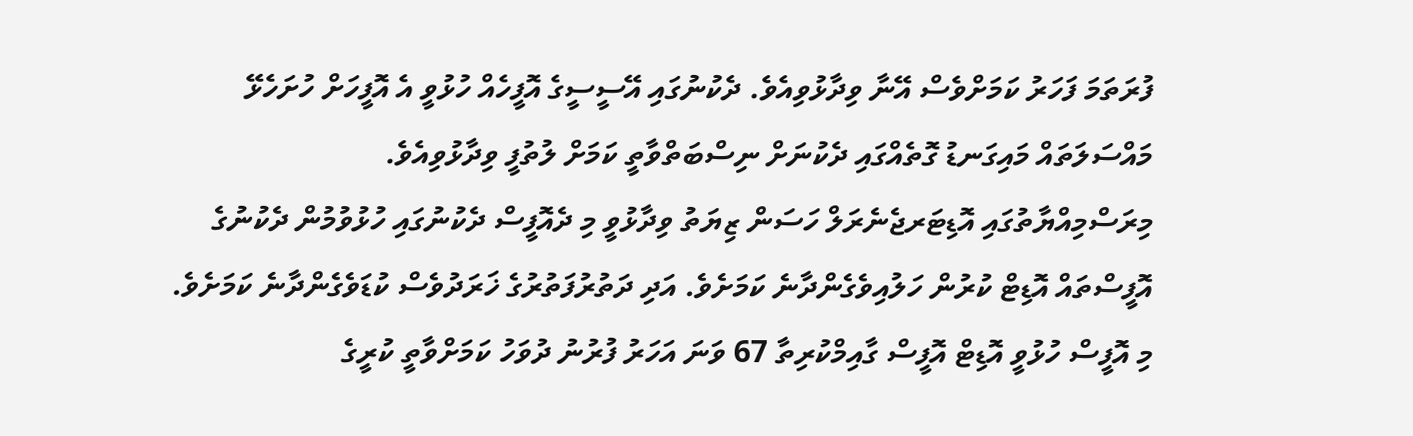ފުރަތަމަ ފަހަރު ކަމަށްވެސް އޭނާ ވިދާޅުވިއެވެ. ދެކުނުގައި އޭސީސީގެ އޮފީހެއް ހުޅުވީ އެ އޮފީހަށް ހުށަހެޅޭ މައްސަލަތައް މައިގަނޑު ގޮތެއްގައި ދެކުނަށް ނިސްބަތްވާތީ ކަމަށް ލުތުފީ ވިދާޅުވިއެވެ.
މިރަސްމިއްޔާތުގައި އޮޑިޓަރޖެނެރަލް ހަސަން ޒިޔަތު ވިދާޅުވީ މި ދެއޮފީސް ދެކުނުގައި ހުޅުވުމުން ދެކުނުގެ އޮފީސްތައް އޮޑިޓް ކުރުން ހަލުއިވެގެންދާނެ ކަމަށެވެ. އަދި ދަތުރުފަތުރުގެ ޚަރަދުވެސް ކުޑަވެގެންދާނެ ކަމަށެވެ.
މި އޮފީސް ހުޅުވީ އޮޑިޓް އޮފީސް ގާއިމްކުރިތާ 67 ވަނަ އަހަރު ފުރުނު ދުވަހު ކަމަށްވާތީ ކުރީގެ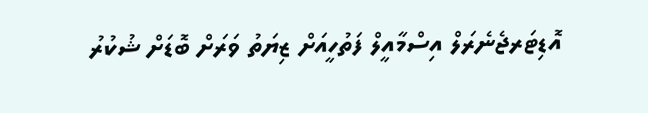އޮޑިޓަރޖެނެރަލް އިސްމާއީލް ފަތުހީއަށް ޒިޔަތު ވަރަށް ބޮޑަށް ޝުކުރު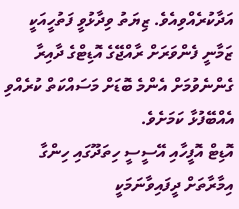އަދާކުރެއްވިއެވެ. ޒިޔަތު ވިދާޅުވީ ފަތުހީއަކީ ޒަމާނީ ފެންވަރަށް ރާއްޖޭގެ އޮޑިޓްގެ ދާއިރާ ގެންނެވުމަށް އެންމެ ބޮޑަށް މަސައްކަތް ކުރެއްވި އެއްބޭފުޅާ ކަމަށެވެ.
އޮޑިޓް އޮފީހާއި އޭސީސީ ހިތަދޫގައި ހިންގާ އިމާރާތަށް ދީފައިވާނަމަކީ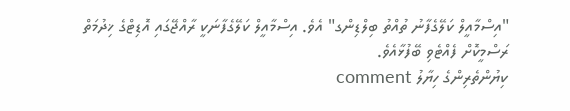"އިސްމާއީލް ކަލޭގެފާނު ތުއްތު ބިލްޑިންގ" އެވެ. އިސްމާއީލް ކަލޭގެފާނަކީ ރާއްޖޭގައި އޮޑިޓްގެ ޚިދުމަތް ރަސްމީކޮށް ފެއްޓެވި ބޭފުޅާއެވެ.
ކިޔުންތެރިންގެ ހިޔާލު comment